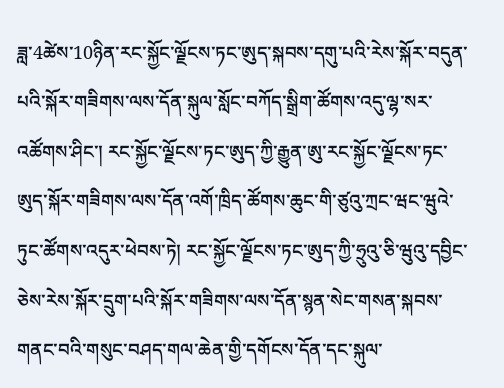ཟླ་4ཚེས་10ཉིན་རང་སྐྱོང་ལྗོངས་ཏང་ཨུད་སྐབས་དགུ་པའི་རེས་སྐོར་བདུན་པའི་སྐོར་གཟིགས་ལས་དོན་སྐུལ་སློང་བཀོད་སྒྲིག་ཚོགས་འདུ་ལྷ་སར་འཚོགས་ཤིང་། རང་སྐྱོང་ལྗོངས་ཏང་ཨུད་ཀྱི་རྒྱུན་ཨུ་རང་སྐྱོང་ལྗོངས་ཏང་ཨུད་སྐོར་གཟིགས་ལས་དོན་འགོ་ཁྲིད་ཚོགས་ཆུང་གི་ཙུའུ་ཀྲང་ཝང་ཝུའེ་ཏུང་ཚོགས་འདུར་ཕེབས་ཏེ། རང་སྐྱོང་ལྗོངས་ཏང་ཨུད་ཀྱི་ཧྲུའུ་ཅི་ཝུའུ་དབྱིང་ཅེས་རེས་སྐོར་དྲུག་པའི་སྐོར་གཟིགས་ལས་དོན་སྙན་སེང་གསན་སྐབས་གནང་བའི་གསུང་བཤད་གལ་ཆེན་གྱི་དགོངས་དོན་དང་སྐུལ་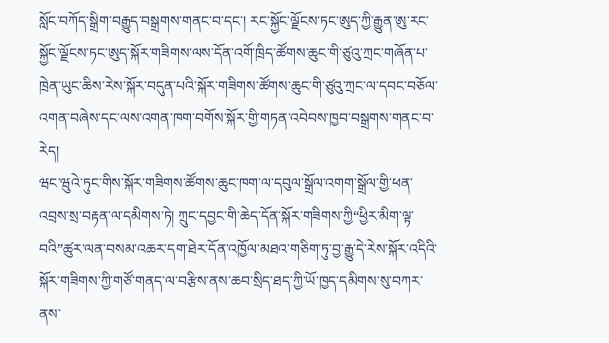སློང་བཀོད་སྒྲིག་བརྒྱུད་བསྒྲགས་གནང་བ་དང་། རང་སྐྱོང་ལྗོངས་ཏང་ཨུད་ཀྱི་རྒྱུན་ཨུ་རང་སྐྱོང་ལྗོངས་ཏང་ཨུད་སྐོར་གཟིགས་ལས་དོན་འགོ་ཁྲིད་ཚོགས་ཆུང་གི་ཙུའུ་ཀྲང་གཞོན་པ་ཁྲེན་ཡུང་ཆིས་རེས་སྐོར་བདུན་པའི་སྐོར་གཟིགས་ཚོགས་ཆུང་གི་ཙུའུ་ཀྲང་ལ་དབང་བཅོལ་འགན་བཞེས་དང་ལས་འགན་ཁག་བགོས་སྐོར་གྱི་གཏན་འབེབས་ཁྱབ་བསྒྲགས་གནང་བ་རེད།
ཝང་ཝུའེ་ཏུང་གིས་སྐོར་གཟིགས་ཚོགས་ཆུང་ཁག་ལ་དབུལ་སྒྲོལ་འགག་སྒྲོལ་གྱི་ཕན་འབྲས་སྲ་བརྟན་ལ་དམིགས་ཏེ། ཀྲུང་དབྱང་གི་ཆེད་དོན་སྐོར་གཟིགས་ཀྱི“ཕྱིར་མིག་ལྟ་བའི”ཚུར་ལན་བསམ་འཆར་དག་ཐེར་དོན་འཁྱོལ་མཐའ་གཅིག་ཏུ་བྱ་རྒྱུ་དེ་རེས་སྐོར་འདིའི་སྐོར་གཟིགས་ཀྱི་གཙོ་གནད་ལ་བརྩིས་ནས་ཆབ་སྲིད་ཐད་ཀྱི་ཡོ་ཁྱད་དམིགས་སུ་བཀར་ནས་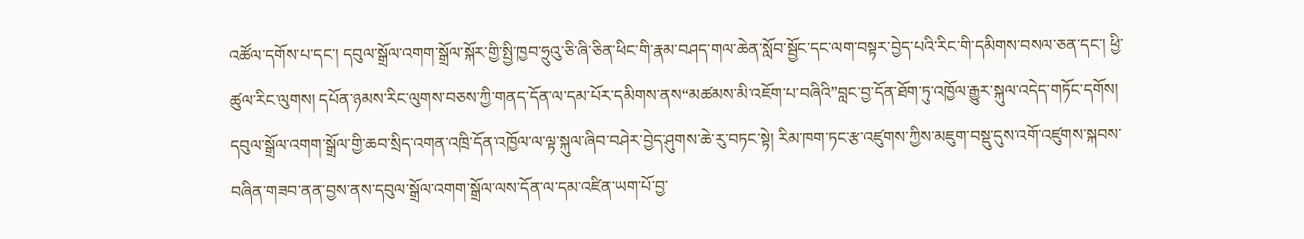འཚོལ་དགོས་པ་དང་། དབུལ་སྒྲོལ་འགག་སྒྲོལ་སྐོར་གྱི་སྤྱི་ཁྱབ་ཧྲུའུ་ཅི་ཞི་ཅིན་ཕིང་གི་རྣམ་བཤད་གལ་ཆེན་སློབ་སྦྱོང་དང་ལག་བསྟར་བྱེད་པའི་རིང་གི་དམིགས་བསལ་ཅན་དང་། ཕྱི་ཚུལ་རིང་ལུགས། དཔོན་ཉམས་རིང་ལུགས་བཅས་ཀྱི་གནད་དོན་ལ་དམ་པོར་དམིགས་ནས“མཚམས་མི་འཇོག་པ་བཞིའི”བླང་བྱ་དོན་ཐོག་ཏུ་འཁྱོལ་རྒྱུར་སྐུལ་འདེད་གཏོང་དགོས། དབུལ་སྒྲོལ་འགག་སྒྲོལ་གྱི་ཆབ་སྲིད་འགན་འཁྲི་དོན་འཁྱོལ་ལ་ལྟ་སྐུལ་ཞིབ་བཤེར་བྱེད་ཤུགས་ཆེ་རུ་བཏང་སྟེ། རིམ་ཁག་ཏང་རྩ་འཛུགས་ཀྱིས་མཇུག་བསྡུ་དུས་འགོ་འཛུགས་སྐབས་བཞིན་གཟབ་ནན་བྱས་ནས་དབུལ་སྒྲོལ་འགག་སྒྲོལ་ལས་དོན་ལ་དམ་འཛིན་ཡག་པོ་བྱ་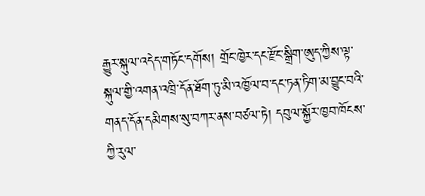རྒྱུར་སྐུལ་འདེད་གཏོང་དགོས། གྲོང་ཁྱེར་དང་རྫོང་སྒྲིག་ཨུད་ཀྱིས་ལྟ་སྐུལ་གྱི་འགན་འཁྲི་དོན་ཐོག་ཏུ་མི་འཁྱོལ་བ་དང་ཏན་ཏིག་མ་བྱུང་བའི་གནད་དོན་དམིགས་སུ་བཀར་ནས་བཙལ་ཏེ། དབུལ་སྐྱོར་ཁྱབ་ཁོངས་ཀྱི་རུལ་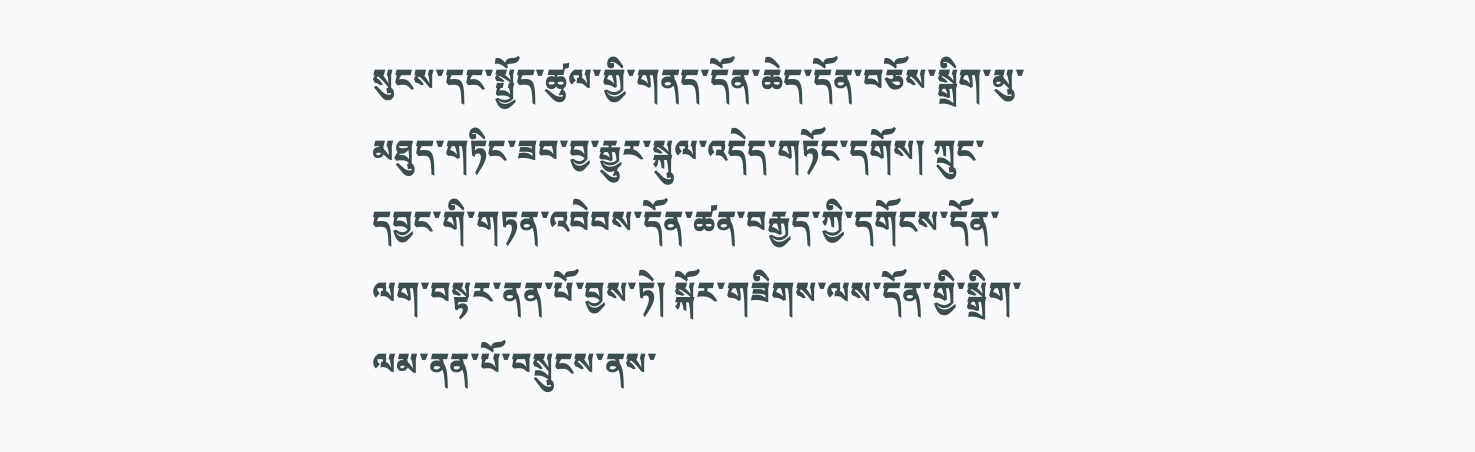སུངས་དང་སྤྱོད་ཚུལ་གྱི་གནད་དོན་ཆེད་དོན་བཅོས་སྒྲིག་མུ་མཐུད་གཏིང་ཟབ་བྱ་རྒྱུར་སྐུལ་འདེད་གཏོང་དགོས། ཀྲུང་དབྱང་གི་གཏན་འབེབས་དོན་ཚན་བརྒྱད་ཀྱི་དགོངས་དོན་ལག་བསྟར་ནན་པོ་བྱས་ཏེ། སྐོར་གཟིགས་ལས་དོན་གྱི་སྒྲིག་ལམ་ནན་པོ་བསྲུངས་ནས་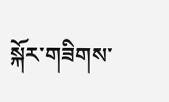སྐོར་གཟིགས་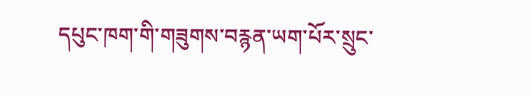དཔུང་ཁག་གི་གཟུགས་བརྙན་ཡག་པོར་སྲུང་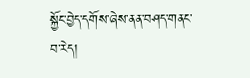སྐྱོང་བྱེད་དགོས་ཞེས་ནན་བཤད་གནང་བ་རེད།